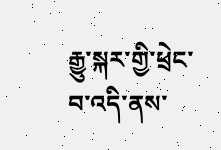རྒྱུ་སྐར་གྱི་ཕྲེང་བ་འདི་ནས་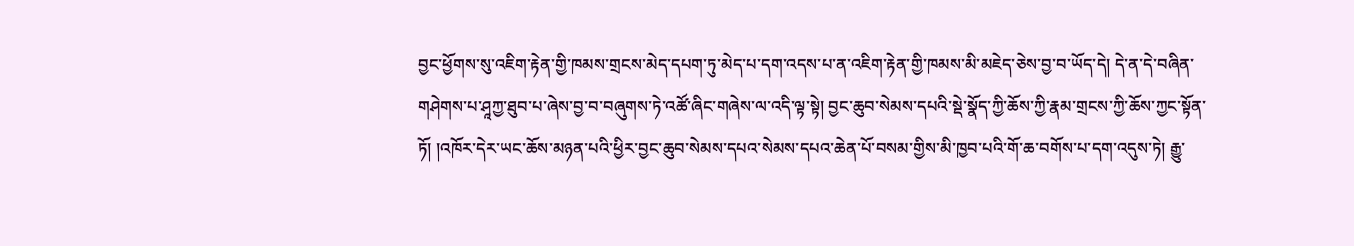བྱང་ཕྱོགས་སུ་འཇིག་རྟེན་གྱི་ཁམས་གྲངས་མེད་དཔག་ཏུ་མེད་པ་དག་འདས་པ་ན་འཇིག་རྟེན་གྱི་ཁམས་མི་མཇེད་ཅེས་བྱ་བ་ཡོད་དེ། དེ་ན་དེ་བཞིན་གཤེགས་པ་ཤཱཀྱ་ཐུབ་པ་ཞེས་བྱ་བ་བཞུགས་ཏེ་འཚོ་ཞིང་གཞེས་ལ་འདི་ལྟ་སྟེ། བྱང་ཆུབ་སེམས་དཔའི་སྡེ་སྣོད་ཀྱི་ཆོས་ཀྱི་རྣམ་གྲངས་ཀྱི་ཆོས་ཀྱང་སྟོན་ཏོ། །འཁོར་དེར་ཡང་ཆོས་མཉན་པའི་ཕྱིར་བྱང་ཆུབ་སེམས་དཔའ་སེམས་དཔའ་ཆེན་པོ་བསམ་གྱིས་མི་ཁྱབ་པའི་གོ་ཆ་བགོས་པ་དག་འདུས་ཏེ། རྒྱུ་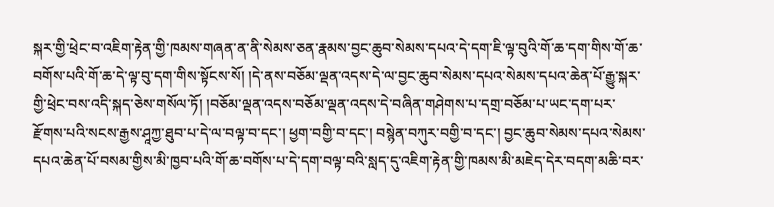སྐར་གྱི་ཕྲེང་བ་འཇིག་རྟེན་གྱི་ཁམས་གཞན་ན་ནི་སེམས་ཅན་རྣམས་བྱང་ཆུབ་སེམས་དཔའ་དེ་དག་ཇི་ལྟ་བུའི་གོ་ཆ་དག་གིས་གོ་ཆ་བགོས་པའི་གོ་ཆ་དེ་ལྟ་བུ་དག་གིས་སྟོངས་སོ། །དེ་ནས་བཅོམ་ལྡན་འདས་དེ་ལ་བྱང་ཆུབ་སེམས་དཔའ་སེམས་དཔའ་ཆེན་པོ་རྒྱུ་སྐར་གྱི་ཕྲེང་བས་འདི་སྐད་ཅེས་གསོལ་ཏོ། །བཅོམ་ལྡན་འདས་བཅོམ་ལྡན་འདས་དེ་བཞིན་གཤེགས་པ་དགྲ་བཅོམ་པ་ཡང་དག་པར་རྫོགས་པའི་སངས་རྒྱས་ཤཱཀྱ་ཐུབ་པ་དེ་ལ་བལྟ་བ་དང་། ཕྱག་བགྱི་བ་དང་། བསྙེན་བཀུར་བགྱི་བ་དང་། བྱང་ཆུབ་སེམས་དཔའ་སེམས་དཔའ་ཆེན་པོ་བསམ་གྱིས་མི་ཁྱབ་པའི་གོ་ཆ་བགོས་པ་དེ་དག་བལྟ་བའི་སླད་དུ་འཇིག་རྟེན་གྱི་ཁམས་མི་མཇེད་དེར་བདག་མཆི་བར་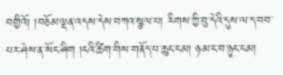བགྱིའོ། །བཅོམ་ལྡན་འདས་དེས་བཀའ་སྩལ་པ། རིགས་ཀྱི་བུ་དེའི་དུས་ལ་ད་བབ་པར་ཤེས་ན་སོང་ཤིག །ངའི་ཚིག་གིས་གནོད་པ་ཆུང་ངམ། ཉམ་ང་བ་ཉུང་ངམ།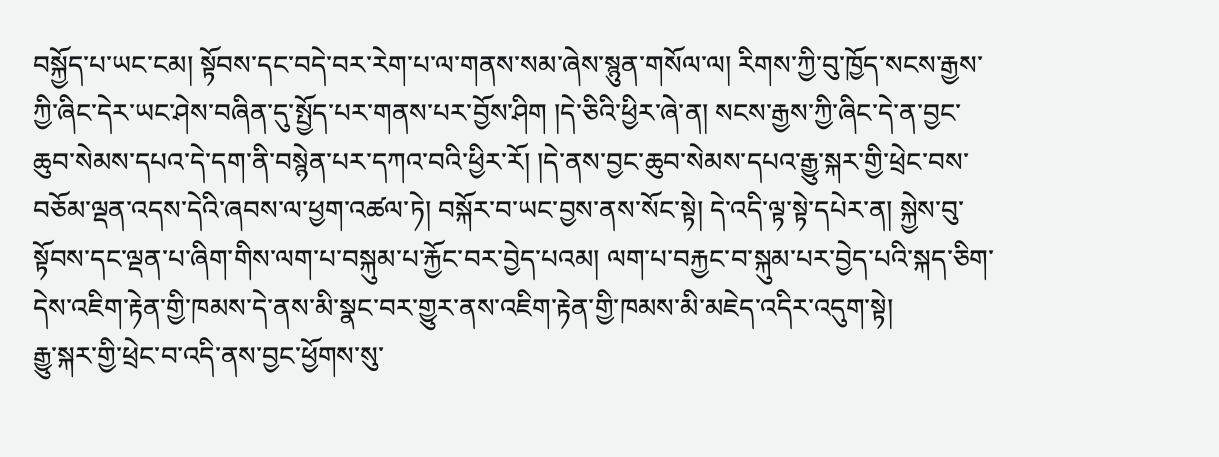བསྐྱོད་པ་ཡང་ངམ། སྟོབས་དང་བདེ་བར་རེག་པ་ལ་གནས་སམ་ཞེས་སྙུན་གསོལ་ལ། རིགས་ཀྱི་བུ་ཁྱོད་སངས་རྒྱས་ཀྱི་ཞིང་དེར་ཡང་ཤེས་བཞིན་དུ་སྤྱོད་པར་གནས་པར་བྱོས་ཤིག །དེ་ཅིའི་ཕྱིར་ཞེ་ན། སངས་རྒྱས་ཀྱི་ཞིང་དེ་ན་བྱང་ཆུབ་སེམས་དཔའ་དེ་དག་ནི་བསྙེན་པར་དཀའ་བའི་ཕྱིར་རོ། །དེ་ནས་བྱང་ཆུབ་སེམས་དཔའ་རྒྱུ་སྐར་གྱི་ཕྲེང་བས་བཅོམ་ལྡན་འདས་དེའི་ཞབས་ལ་ཕྱག་འཚལ་ཏེ། བསྐོར་བ་ཡང་བྱས་ནས་སོང་སྟེ། དེ་འདི་ལྟ་སྟེ་དཔེར་ན། སྐྱེས་བུ་སྟོབས་དང་ལྡན་པ་ཞིག་གིས་ལག་པ་བསྐུམ་པ་རྐྱོང་བར་བྱེད་པའམ། ལག་པ་བརྐྱང་བ་སྐུམ་པར་བྱེད་པའི་སྐད་ཅིག་དེས་འཇིག་རྟེན་གྱི་ཁམས་དེ་ནས་མི་སྣང་བར་གྱུར་ནས་འཇིག་རྟེན་གྱི་ཁམས་མི་མཇེད་འདིར་འདུག་སྟེ།
རྒྱུ་སྐར་གྱི་ཕྲེང་བ་འདི་ནས་བྱང་ཕྱོགས་སུ་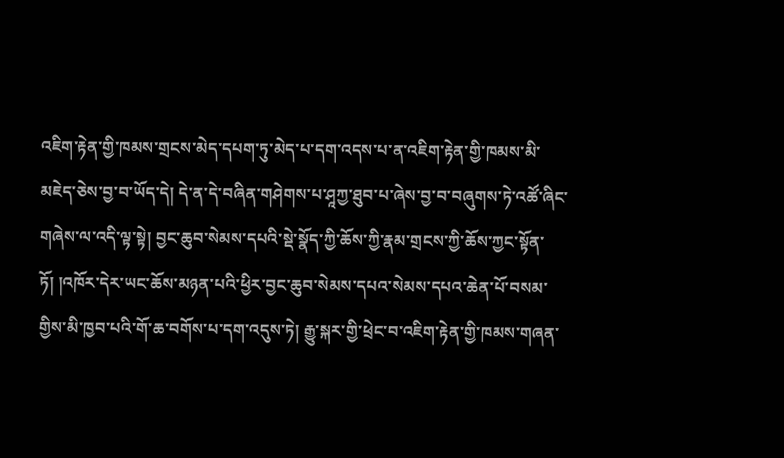འཇིག་རྟེན་གྱི་ཁམས་གྲངས་མེད་དཔག་ཏུ་མེད་པ་དག་འདས་པ་ན་འཇིག་རྟེན་གྱི་ཁམས་མི་མཇེད་ཅེས་བྱ་བ་ཡོད་དེ། དེ་ན་དེ་བཞིན་གཤེགས་པ་ཤཱཀྱ་ཐུབ་པ་ཞེས་བྱ་བ་བཞུགས་ཏེ་འཚོ་ཞིང་གཞེས་ལ་འདི་ལྟ་སྟེ། བྱང་ཆུབ་སེམས་དཔའི་སྡེ་སྣོད་ཀྱི་ཆོས་ཀྱི་རྣམ་གྲངས་ཀྱི་ཆོས་ཀྱང་སྟོན་ཏོ། །འཁོར་དེར་ཡང་ཆོས་མཉན་པའི་ཕྱིར་བྱང་ཆུབ་སེམས་དཔའ་སེམས་དཔའ་ཆེན་པོ་བསམ་གྱིས་མི་ཁྱབ་པའི་གོ་ཆ་བགོས་པ་དག་འདུས་ཏེ། རྒྱུ་སྐར་གྱི་ཕྲེང་བ་འཇིག་རྟེན་གྱི་ཁམས་གཞན་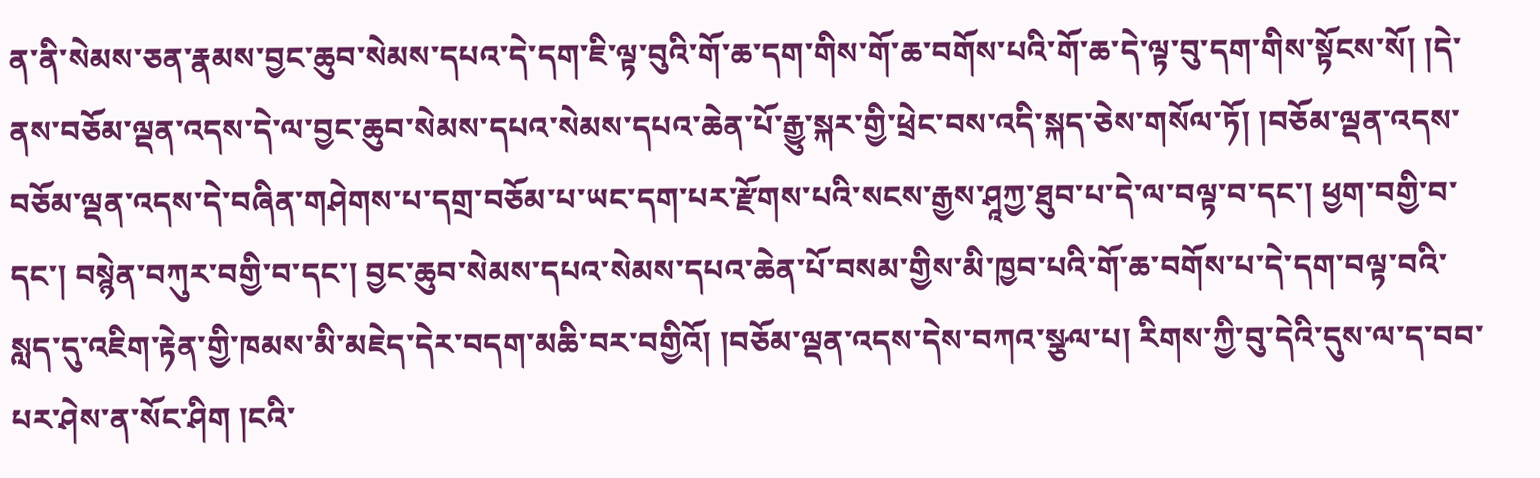ན་ནི་སེམས་ཅན་རྣམས་བྱང་ཆུབ་སེམས་དཔའ་དེ་དག་ཇི་ལྟ་བུའི་གོ་ཆ་དག་གིས་གོ་ཆ་བགོས་པའི་གོ་ཆ་དེ་ལྟ་བུ་དག་གིས་སྟོངས་སོ། །དེ་ནས་བཅོམ་ལྡན་འདས་དེ་ལ་བྱང་ཆུབ་སེམས་དཔའ་སེམས་དཔའ་ཆེན་པོ་རྒྱུ་སྐར་གྱི་ཕྲེང་བས་འདི་སྐད་ཅེས་གསོལ་ཏོ། །བཅོམ་ལྡན་འདས་བཅོམ་ལྡན་འདས་དེ་བཞིན་གཤེགས་པ་དགྲ་བཅོམ་པ་ཡང་དག་པར་རྫོགས་པའི་སངས་རྒྱས་ཤཱཀྱ་ཐུབ་པ་དེ་ལ་བལྟ་བ་དང་། ཕྱག་བགྱི་བ་དང་། བསྙེན་བཀུར་བགྱི་བ་དང་། བྱང་ཆུབ་སེམས་དཔའ་སེམས་དཔའ་ཆེན་པོ་བསམ་གྱིས་མི་ཁྱབ་པའི་གོ་ཆ་བགོས་པ་དེ་དག་བལྟ་བའི་སླད་དུ་འཇིག་རྟེན་གྱི་ཁམས་མི་མཇེད་དེར་བདག་མཆི་བར་བགྱིའོ། །བཅོམ་ལྡན་འདས་དེས་བཀའ་སྩལ་པ། རིགས་ཀྱི་བུ་དེའི་དུས་ལ་ད་བབ་པར་ཤེས་ན་སོང་ཤིག །ངའི་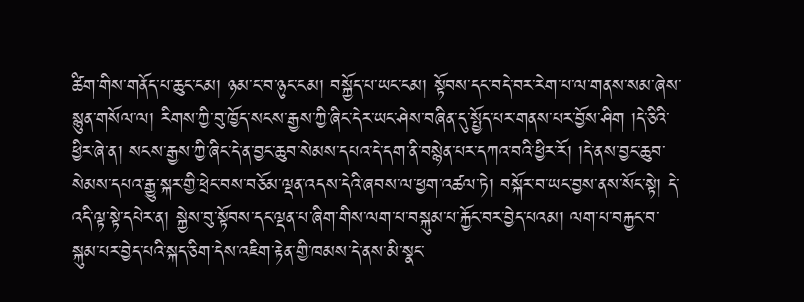ཚིག་གིས་གནོད་པ་ཆུང་ངམ། ཉམ་ང་བ་ཉུང་ངམ། བསྐྱོད་པ་ཡང་ངམ། སྟོབས་དང་བདེ་བར་རེག་པ་ལ་གནས་སམ་ཞེས་སྙུན་གསོལ་ལ། རིགས་ཀྱི་བུ་ཁྱོད་སངས་རྒྱས་ཀྱི་ཞིང་དེར་ཡང་ཤེས་བཞིན་དུ་སྤྱོད་པར་གནས་པར་བྱོས་ཤིག །དེ་ཅིའི་ཕྱིར་ཞེ་ན། སངས་རྒྱས་ཀྱི་ཞིང་དེ་ན་བྱང་ཆུབ་སེམས་དཔའ་དེ་དག་ནི་བསྙེན་པར་དཀའ་བའི་ཕྱིར་རོ། །དེ་ནས་བྱང་ཆུབ་སེམས་དཔའ་རྒྱུ་སྐར་གྱི་ཕྲེང་བས་བཅོམ་ལྡན་འདས་དེའི་ཞབས་ལ་ཕྱག་འཚལ་ཏེ། བསྐོར་བ་ཡང་བྱས་ནས་སོང་སྟེ། དེ་འདི་ལྟ་སྟེ་དཔེར་ན། སྐྱེས་བུ་སྟོབས་དང་ལྡན་པ་ཞིག་གིས་ལག་པ་བསྐུམ་པ་རྐྱོང་བར་བྱེད་པའམ། ལག་པ་བརྐྱང་བ་སྐུམ་པར་བྱེད་པའི་སྐད་ཅིག་དེས་འཇིག་རྟེན་གྱི་ཁམས་དེ་ནས་མི་སྣང་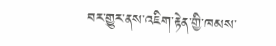བར་གྱུར་ནས་འཇིག་རྟེན་གྱི་ཁམས་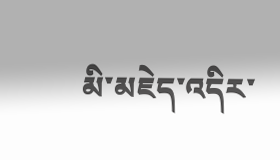མི་མཇེད་འདིར་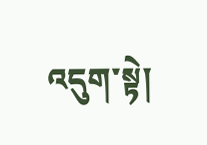འདུག་སྟེ།